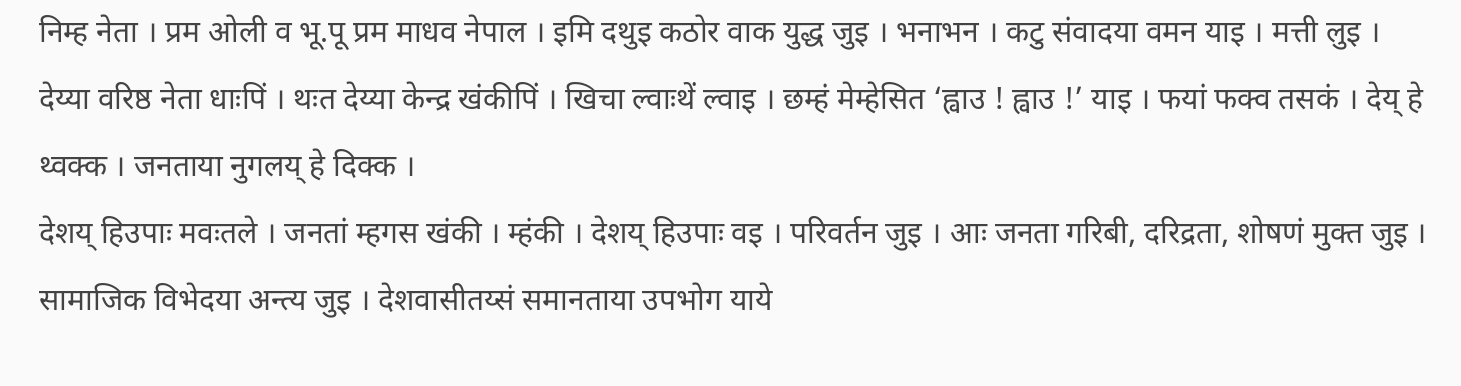निम्ह नेता । प्रम ओली व भू.पू प्रम माधव नेपाल । इमि दथुइ कठोर वाक युद्ध जुइ । भनाभन । कटु संवादया वमन याइ । मत्ती लुइ । देय्या वरिष्ठ नेता धाःपिं । थःत देय्या केन्द्र खंकीपिं । खिचा ल्वाःथें ल्वाइ । छम्हं मेम्हेसित ‘ह्वाउ ! ह्वाउ !’ याइ । फयां फक्व तसकं । देय् हे थ्वक्क । जनताया नुगलय् हे दिक्क ।
देशय् हिउपाः मवःतले । जनतां म्हगस खंकी । म्हंकी । देशय् हिउपाः वइ । परिवर्तन जुइ । आः जनता गरिबी, दरिद्रता, शोषणं मुक्त जुइ । सामाजिक विभेदया अन्त्य जुइ । देशवासीतय्सं समानताया उपभोग याये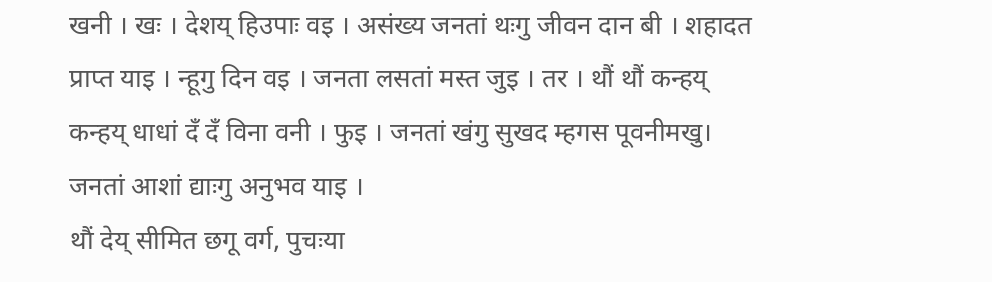खनी । खः । देशय् हिउपाः वइ । असंख्य जनतां थःगु जीवन दान बी । शहादत प्राप्त याइ । न्हूगु दिन वइ । जनता लसतां मस्त जुइ । तर । थौं थौं कन्हय् कन्हय् धाधां दँ दँ विना वनी । फुइ । जनतां खंगु सुखद म्हगस पूवनीमखु। जनतां आशां द्याःगु अनुभव याइ ।
थौं देय् सीमित छगू वर्ग, पुचःया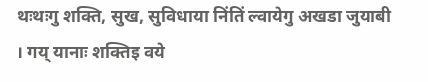थःथःगु शक्ति, सुख, सुविधाया निंतिं ल्वायेगु अखडा जुयाबी । गय् यानाः शक्तिइ वये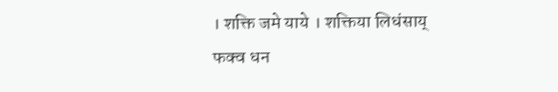। शक्ति जमे याये । शक्तिया लिधंसाय् फक्व धन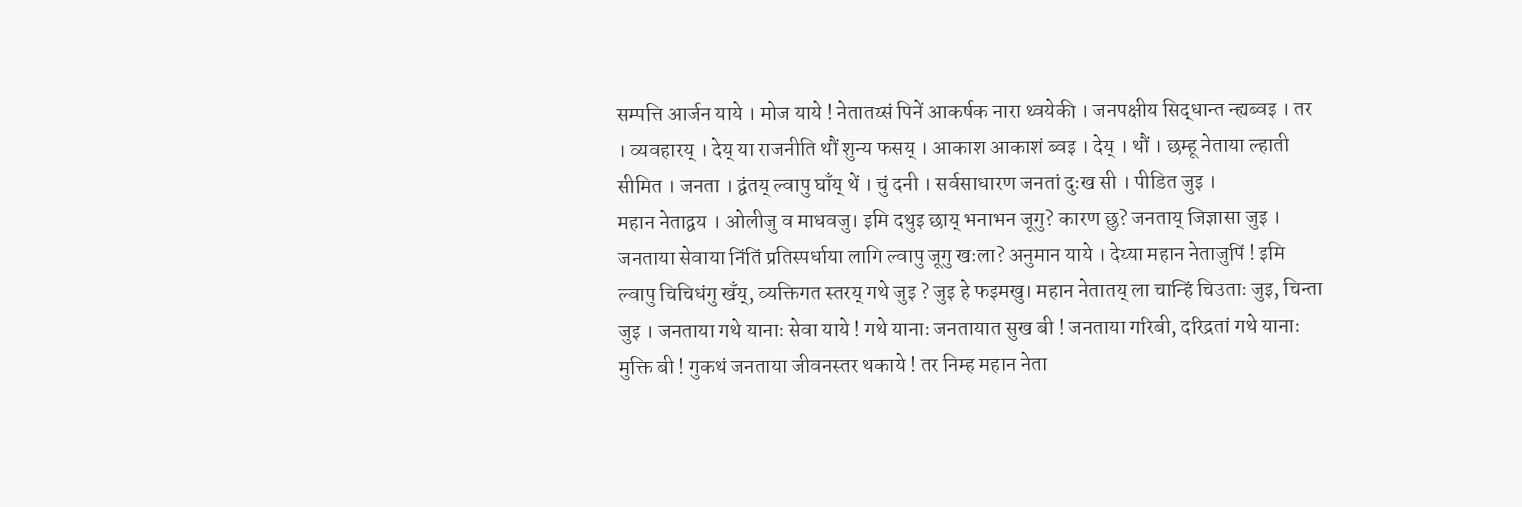सम्पत्ति आर्जन याये । मोज याये ! नेतातय्सं पिनें आकर्षक नारा थ्वयेकी । जनपक्षीय सिद्धान्त न्ह्यब्वइ । तर । व्यवहारय् । देय् या राजनीति थौं शुन्य फसय् । आकाश आकाशं ब्वइ । देय् । थौं । छम्हू नेताया ल्हाती सीमित । जनता । द्वंतय् ल्वापु घाँय् थें । चुं दनी । सर्वसाधारण जनतां दुःख सी । पीडित जुइ ।
महान नेताद्वय । ओलीजु व माधवजु। इमि दथुइ छाय् भनाभन जूगु? कारण छु? जनताय् जिज्ञासा जुइ । जनताया सेवाया निंतिं प्रतिस्पर्धाया लागि ल्वापु जूगु खःला? अनुमान याये । देय्या महान नेताजुपिं ! इमि ल्वापु चिचिधंगु खँय्, व्यक्तिगत स्तरय् गथे जुइ ? जुइ हे फइमखु। महान नेतातय् ला चान्हिं चिउताः जुइ, चिन्ता जुइ । जनताया गथे यानाः सेवा याये ! गथे यानाः जनतायात सुख बी ! जनताया गरिबी, दरिद्रतां गथे यानाः मुक्ति बी ! गुकथं जनताया जीवनस्तर थकाये ! तर निम्ह महान नेता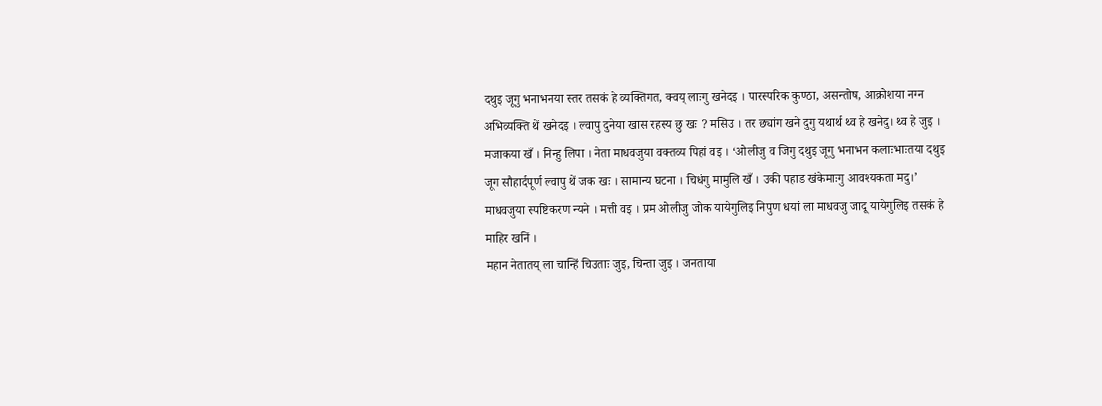दथुइ जूगु भनाभनया स्तर तसकं हे व्यक्तिगत, क्वय् लाःगु खनेदइ । पारस्परिक कुण्ठा, असन्तोष, आक्रोशया नग्न अभिव्यक्ति थें खनेदइ । ल्वापु दुनेया खास रहस्य छु खः ? मसिउ । तर छ्यांग खने दुगु यथार्थ थ्व हे खनेदु। थ्व हे जुइ ।
मजाकया खँ । निन्हु लिपा । नेता माधवजुया वक्तव्य पिहां वइ । ‘ओलीजु व जिगु दथुइ जूगु भनाभन कलाःभाःतया दथुइ जूग सौहार्दपूर्ण ल्वापु थें जक खः । सामान्य घटना । चिधंगु मामुलि खँ । उकी पहाड खंकेमाःगु आवश्यकता मदु।’ माधवजुया स्पष्टिकरण न्यने । मत्ती वइ । प्रम ओलीजु जोक यायेगुलिइ निपुण धयां ला माधवजु जादू यायेगुलिइ तसकं हे माहिर खनिं ।
महान नेतातय् ला चान्हिं चिउताः जुइ, चिन्ता जुइ । जनताया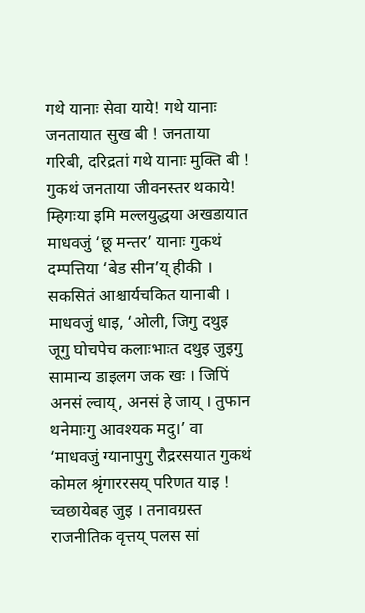गथे यानाः सेवा याये! गथे यानाः जनतायात सुख बी ! जनताया गरिबी, दरिद्रतां गथे यानाः मुक्ति बी ! गुकथं जनताया जीवनस्तर थकाये!
म्हिगःया इमि मल्लयुद्धया अखडायात माधवजुं ‘छू मन्तर’ यानाः गुकथं दम्पत्तिया ‘बेड सीन’य् हीकी । सकसितं आश्चार्यचकित यानाबी । माधवजुं धाइ, ‘ओली, जिगु दथुइ जूगु घोचपेच कलाःभाःत दथुइ जुइगु सामान्य डाइलग जक खः । जिपिं अनसं ल्वाय्, अनसं हे जाय् । तुफान थनेमाःगु आवश्यक मदु।’ वा ‘माधवजुं ग्यानापुगु रौद्ररसयात गुकथं कोमल श्रृंगाररसय् परिणत याइ ! च्वछायेबह जुइ । तनावग्रस्त राजनीतिक वृत्तय् पलस सां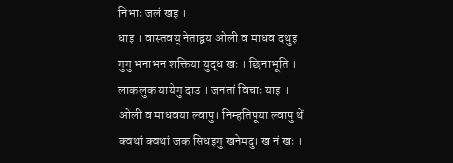निभाः जलं खइ ।
धाइ । वास्तवय् नेताद्वय ओली व माधव दथुइ गुगु भनाभन शक्तिया युद्ध खः । छिनाभूति । लाकलुक यायेगु दाउ । जनतां विचाः याइ । ओली व माधवया ल्वापु। निम्हतिपूया ल्वापु थें क्वथां क्वथां जक सिधइगु खनेमदु। ख नं खः ।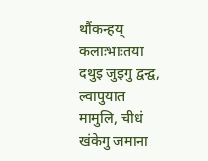थौंकन्हय् कलाःभाःतया दथुइ जुइगु द्वन्द्व, ल्वापुयात मामुलि, चीधं खंकेगु जमाना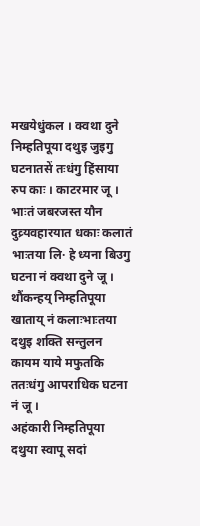मखयेधुंकल । क्वथा दुने निम्हतिपूया दथुइ जुइगु घटनातसें तःधंगु हिंसाया रुप काः । काटरमार जू । भाःतं जबरजस्त यौन दुव्र्यवहारयात धकाः कलातं भाःतया लि· हे ध्यना बिउगु घटना नं क्वथा दुने जू । थौंकन्हय् निम्हतिपूया खाताय् नं कलाःभाःतया दथुइ शक्ति सन्तुलन कायम याये मफुतकि ततःधंगु आपराधिक घटना नं जू ।
अहंकारी निम्हतिपूया दथुया स्वापू सदां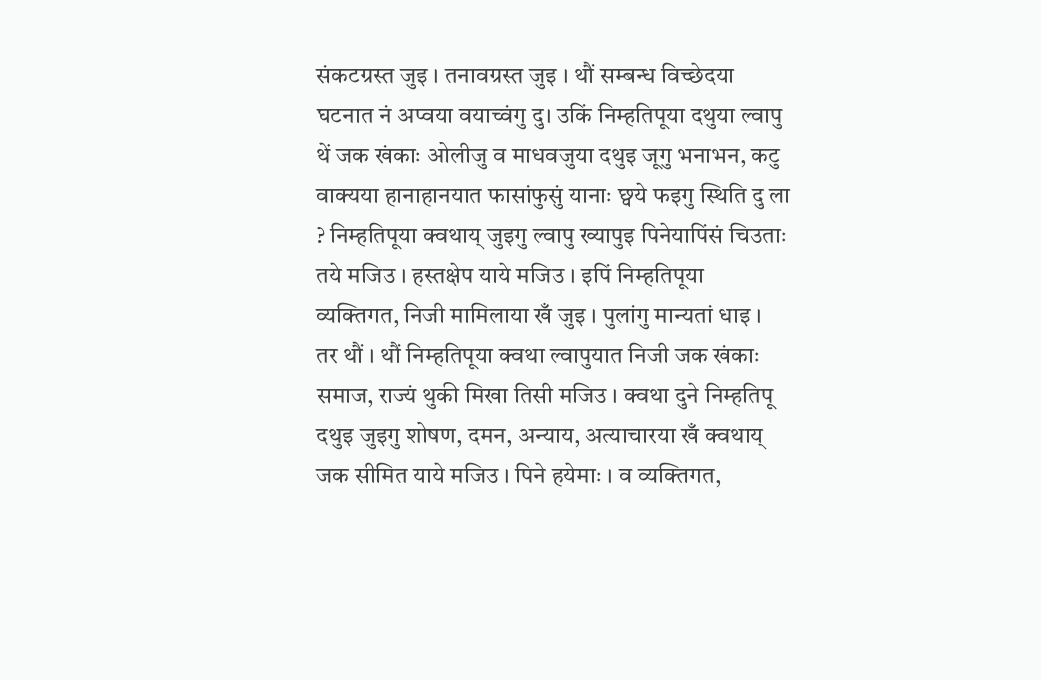संकटग्रस्त जुइ । तनावग्रस्त जुइ । थौं सम्बन्ध विच्छेदया घटनात नं अप्वया वयाच्वंगु दु। उकिं निम्हतिपूया दथुया ल्वापु थें जक खंकाः ओलीजु व माधवजुया दथुइ जूगु भनाभन, कटु वाक्यया हानाहानयात फासांफुसुं यानाः छ्वये फइगु स्थिति दु ला ? निम्हतिपूया क्वथाय् जुइगु ल्वापु ख्यापुइ पिनेयापिंसं चिउताः तये मजिउ । हस्तक्षेप याये मजिउ । इपिं निम्हतिपूया व्यक्तिगत, निजी मामिलाया खँ जुइ । पुलांगु मान्यतां धाइ ।
तर थौं । थौं निम्हतिपूया क्वथा ल्वापुयात निजी जक खंकाः समाज, राज्यं थुकी मिखा तिसी मजिउ । क्वथा दुने निम्हतिपू दथुइ जुइगु शोषण, दमन, अन्याय, अत्याचारया खँ क्वथाय् जक सीमित याये मजिउ । पिने हयेमाः । व व्यक्तिगत,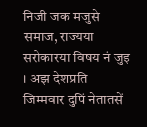निजी जक मजुसे समाज, राज्यया सरोकारया विषय नं जुइ । अझ देशप्रति जिम्मवार दुपिं नेतातसें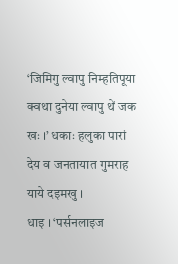‘जिमिगु ल्वापु निम्हतिपूया क्वथा दुनेया ल्वापु थें जक खः ।’ धकाः हलुका पारां देय व जनतायात गुमराह याये दइमखु ।
धाइ । ‘पर्सनलाइज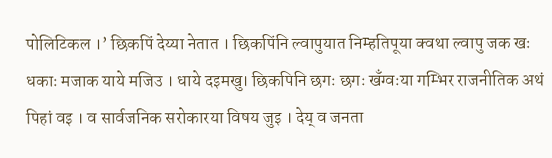पोलिटिकल ।’ छिकपिं देय्या नेतात । छिकपिंनि ल्वापुयात निम्हतिपूया क्वथा ल्वापु जक खः धकाः मजाक याये मजिउ । धाये दइमखु। छिकपिनि छगः छगः खँग्वःया गम्भिर राजनीतिक अथं पिहां वइ । व सार्वजनिक सरोकारया विषय जुइ । देय् व जनता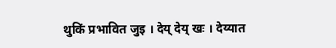थुकिं प्रभावित जुइ । देय् देय् खः । देय्यात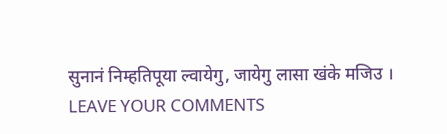सुनानं निम्हतिपूया ल्वायेगु, जायेगु लासा खंके मजिउ ।
LEAVE YOUR COMMENTS